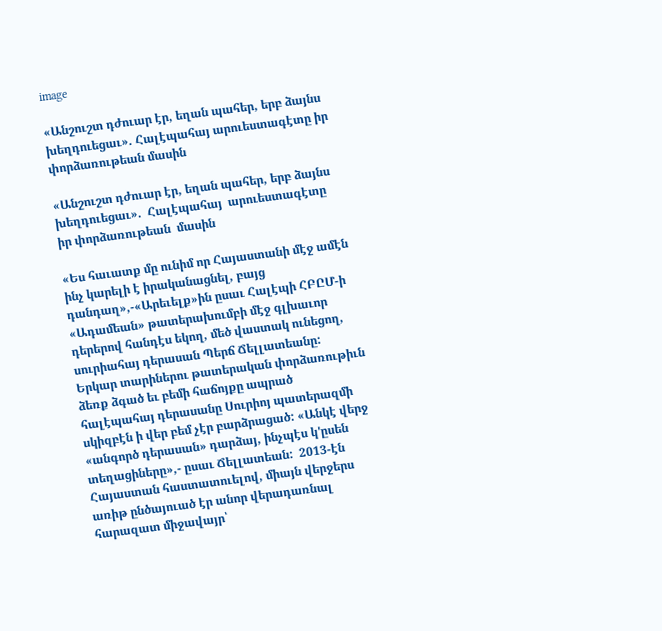image

«Անշուշտ դժուար էր, եղան պահեր, երբ ձայնս խեղդուեցաւ». Հալէպահայ արուեստագէտը իր փորձառութեան մասին

«Անշուշտ դժուար էր, եղան պահեր, երբ ձայնս խեղդուեցաւ».  Հալէպահայ  արուեստագէտը  իր փորձառութեան  մասին

«Ես հաւատք մը ունիմ որ Հայաստանի մէջ ամէն ինչ կարելի է իրականացնել, բայց դանդաղ»,-«Արեւելք»ին ըսաւ Հալէպի ՀԲԸՄ-ի «Ադամեան» թատերախումբի մէջ գլխաւոր դերերով հանդէս եկող, մեծ վաստակ ունեցող, սուրիահայ դերասան Պերճ Ճելլատեանը: Երկար տարիներու թատերական փորձառութիւն ձեռք ձգած եւ բեմի հաճոյքը ապրած հալէպահայ դերասանը Սուրիոյ պատերազմի սկիզբէն ի վեր բեմ չէր բարձրացած: «Անկէ վերջ «անգործ դերասան» դարձայ, ինչպէս կ'ըսեն տեղացիները»,- ըսաւ Ճելլատեան:  2013-էն Հայաստան հաստատուելով, միայն վերջերս առիթ ընծայուած էր անոր վերադառնալ հարազատ միջավայր՝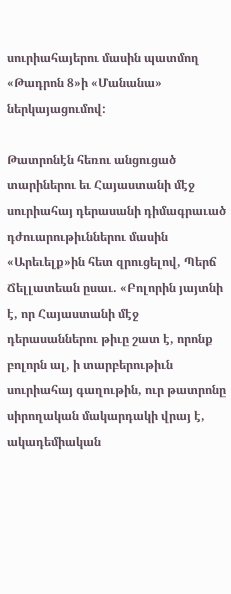սուրիահայերու մասին պատմող «Թադրոն 8»ի «Մանանա» ներկայացումով:

Թատրոնէն հեռու անցուցած տարիներու եւ Հայաստանի մէջ սուրիահայ դերասանի դիմագրաւած դժուարութիւններու մասին «Արեւելք»ին հետ զրուցելով, Պերճ Ճելլատեան ըսաւ. «Բոլորին յայտնի է, որ Հայաստանի մէջ դերասաններու թիւը շատ է, որոնք բոլորն ալ, ի տարբերութիւն սուրիահայ գաղութին, ուր թատրոնը սիրողական մակարդակի վրայ է, ակադեմիական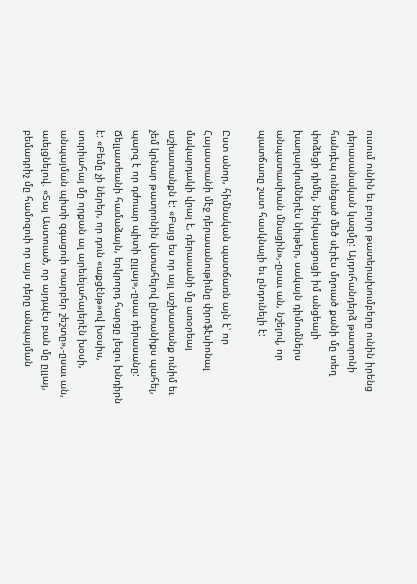ուսում ունին եւ բոլոր թատերախումբերը ունին իրենց դերասանական կազմը: Այդուհանդերձ թատրոնի հանդէպ ունեցած մեծ սէրէս մղուած քանի մը տեղ փոձեցի դիմել, ներկայացուցի իմ անցեալի խաղարկումներէս նիւթեր, սակայն դիմումներս անպատասխան մնացին»,-ըսաւ ան, նշելով, որ պատճառը շատ հասկնալի եւ ընդունելի է:

Ըստ անոր, հիմնական պատճառն այն է՝ որ Հայաստանի մէջ դերասանութիւնը փրոֆէսիոնալ մակարդակի վրայ է, դերասանի մը առօրեայ աշխատանքն է: «Բայց ես որ այլ աշխատանք ունիմ եւ չեմ կրնար թատրոնին վստահելով ընտանիքս պահել, պարզ է որ դժուար պիտի ըլլայ»,-ըսաւ դերասանը: Ճելլատեանի համաձայն, երկրորդ հարցը լեզու խնդիրն է: «Բեմը չի ներեր, որ դուն «աքցէնթ»ով խօսիս, սուրիահայ մը որքան ալ արեւելահայերէն խօսի, անպայման պիտի զգացուի տարբեր շեշտը»,-ըսաւ ան, աւելցնելով. «Տայ Աստուած, որ այդպէս բան մը ըլլայ, բեմադրիչ մը համոզուի որ այս դերը անպայման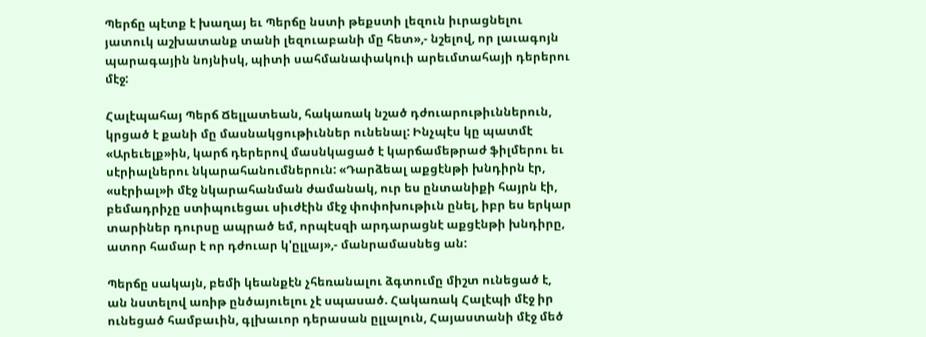Պերճը պէտք է խաղայ եւ Պերճը նստի թեքստի լեզուն իւրացնելու յատուկ աշխատանք տանի լեզուաբանի մը հետ»,- նշելով, որ լաւագոյն պարագային նոյնիսկ, պիտի սահմանափակուի արեւմտահայի դերերու մէջ:

Հալէպահայ Պերճ Ճելլատեան, հակառակ նշած դժուարութիւններուն, կրցած է քանի մը մասնակցութիւններ ունենալ: Ինչպէս կը պատմէ «Արեւելք»ին, կարճ դերերով մասնկացած է կարճամեթրաժ ֆիլմերու եւ սէրիալներու նկարահանումներուն: «Դարձեալ աքցէնթի խնդիրն էր, «սէրիալ»ի մէջ նկարահանման ժամանակ, ուր ես ընտանիքի հայրն էի, բեմադրիչը ստիպուեցաւ սիւժէին մէջ փոփոխութիւն ընել, իբր ես երկար տարիներ դուրսը ապրած եմ, որպէսզի արդարացնէ աքցէնթի խնդիրը, ատոր համար է որ դժուար կ'ըլլայ»,- մանրամասնեց ան:

Պերճը սակայն, բեմի կեանքէն չհեռանալու ձգտումը միշտ ունեցած է, ան նստելով առիթ ընծայուելու չէ սպասած. Հակառակ Հալէպի մէջ իր ունեցած համբաւին, գլխաւոր դերասան ըլլալուն, Հայաստանի մէջ մեծ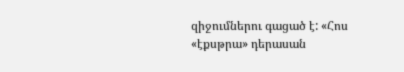զիջումներու գացած է: «Հոս «էքսթրա» դերասան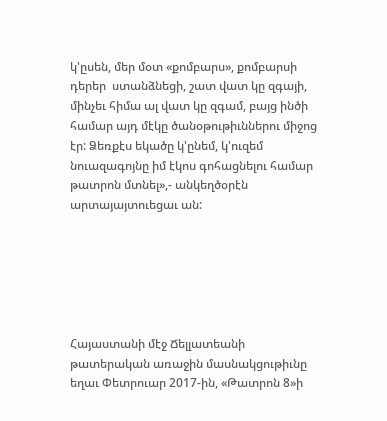կ'ըսեն, մեր մօտ «քոմբարս», քոմբարսի դերեր  ստանձնեցի, շատ վատ կը զգայի, մինչեւ հիմա ալ վատ կը զգամ, բայց ինծի համար այդ մէկը ծանօթութիւններու միջոց էր: Ձեռքէս եկածը կ'ընեմ, կ'ուզեմ նուազագոյնը իմ էկոս գոհացնելու համար թատրոն մտնել»,- անկեղծօրէն արտայայտուեցաւ ան:






Հայաստանի մէջ Ճելլատեանի թատերական առաջին մասնակցութիւնը եղաւ Փետրուար 2017-ին, «Թատրոն 8»ի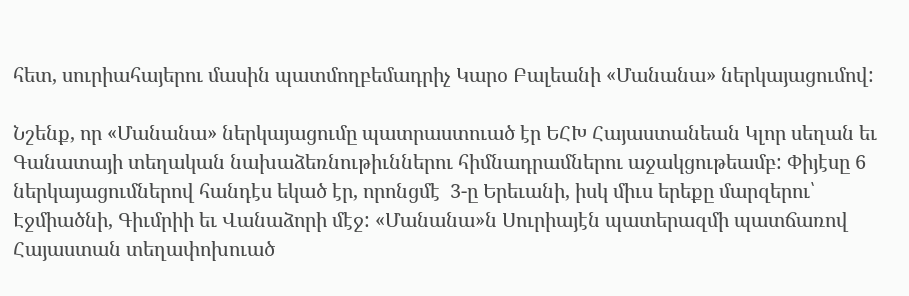հետ, սուրիահայերու մասին պատմողբեմադրիչ Կարօ Բալեանի «Մանանա» ներկայացումով:

Նշենք, որ «Մանանա» ներկայացումը պատրաստուած էր ԵՀԽ Հայաստանեան Կլոր սեղան եւ Գանատայի տեղական նախաձեռնութիւններու հիմնադրամներու աջակցութեամբ: Փիյէսը 6 ներկայացումներով հանդէս եկած էր, որոնցմէ  3-ը Երեւանի, իսկ միւս երեքը մարզերու՝ Էջմիածնի, Գիւմրիի եւ Վանաձորի մէջ: «Մանանա»ն Սուրիայէն պատերազմի պատճառով Հայաստան տեղափոխուած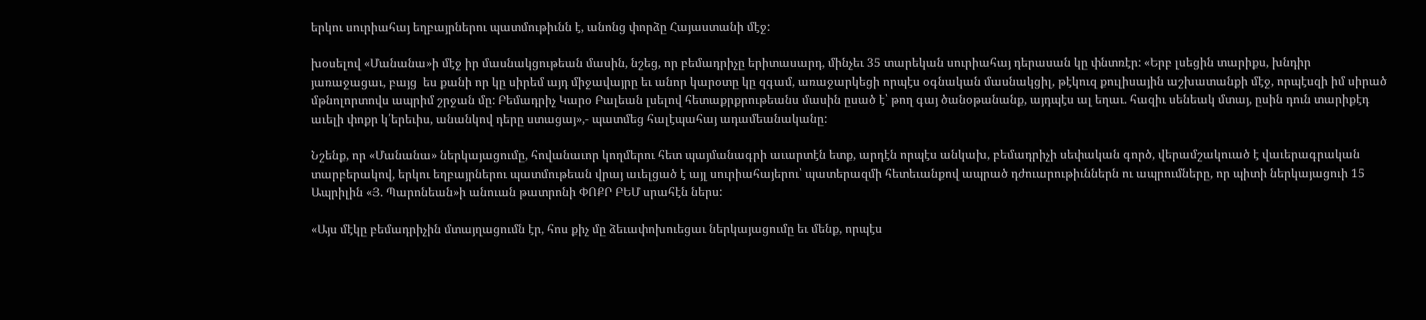երկու սուրիահայ եղբայրներու պատմութիւնն է, անոնց փորձը Հայաստանի մէջ:

խօսելով «Մանանա»ի մէջ իր մասնակցութեան մասին, նշեց, որ բեմադրիչը երիտասարդ, մինչեւ 35 տարեկան սուրիահայ դերասան կը փնտռէր: «Երբ լսեցին տարիքս, խնդիր յառաջացաւ, բայց  ես քանի որ կը սիրեմ այդ միջավայրը եւ անոր կարօտը կը զգամ, առաջարկեցի որպէս օգնական մասնակցիլ, թէկուզ քուլիսային աշխատանքի մէջ, որպէսզի իմ սիրած մթնոլորտովս ապրիմ շրջան մը: Բեմադրիչ Կարօ Բալեան լսելով հետաքրքրութեանս մասին ըսած է՝ թող գայ ծանօթանանք, այդպէս ալ եղաւ. հազիւ սենեակ մտայ, ըսին դուն տարիքէդ աւելի փոքր կ՛երեւիս, անանկով դերը ստացայ»,- պատմեց հալէպահայ ադամեանականը:

Նշենք, որ «Մանանա» ներկայացումը, հովանաւոր կողմերու հետ պայմանագրի աւարտէն ետք, արդէն որպէս անկախ, բեմադրիչի սեփական գործ, վերամշակուած է վաւերագրական տարբերակով, երկու եղբայրներու պատմութեան վրայ աւելցած է այլ սուրիահայերու՝ պատերազմի հետեւանքով ապրած դժուարութիւններն ու ապրումները, որ պիտի ներկայացուի 15 Ապրիլին «Յ. Պարոնեան»ի անուան թատրոնի ՓՈՔՐ ԲԵՄ սրահէն ներս:

«Այս մէկը բեմադրիչին մտայղացումն էր, հոս քիչ մը ձեւափոխուեցաւ ներկայացումը եւ մենք, որպէս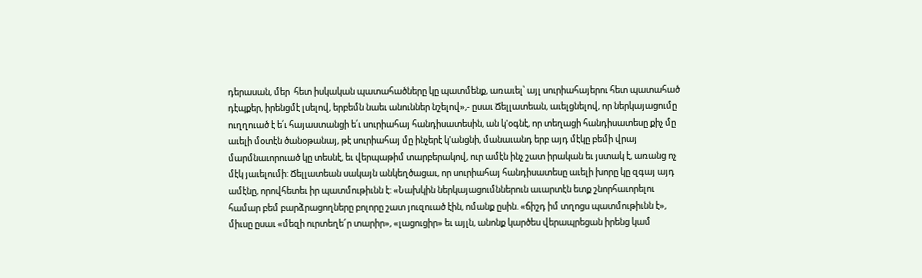դերասան, մեր  հետ իսկական պատահածները կը պատմենք, առաւել՝ այլ սուրիահայերու հետ պատահած դէպքեր, իրենցմէ լսելով, երբեմն նաեւ անուններ նշելով»,- ըսաւ Ճելլատեան, աւելցնելով, որ ներկայացումը ուղղուած է ե՛ւ հայաստանցի ե՛ւ սուրիահայ հանդիսատեսին, ան կ'օգնէ, որ տեղացի հանդիսատեսը քիչ մը աւելի մօտէն ծանօթանայ, թէ սուրիահայ մը ինչերէ կ'անցնի, մանաւանդ երբ այդ մէկը բեմի վրայ մարմնաւորուած կը տեսնէ, եւ վերպաթիմ տարբերակով, ուր ամէն ինչ շատ իրական եւ յստակ է, առանց ոչ մէկ յաւելումի: Ճելլատեան սակայն անկեղծացաւ, որ սուրիահայ հանդիսատեսը աւելի խորը կը զգայ այդ ամէնը, որովհետեւ իր պատմութիւնն է: «Նախկին ներկայացումններուն աւարտէն ետք շնորհաւորելու համար բեմ բարձրացողները բոլորը շատ յուզուած էին, ոմանք ըսին. «ճիշդ իմ տղոցս պատմութիւնն է», միւսը ըսաւ «մեզի ուրտեղե՜ր տարիր», «լացուցիր» եւ այլն, անոնք կարծես վերապրեցան իրենց կամ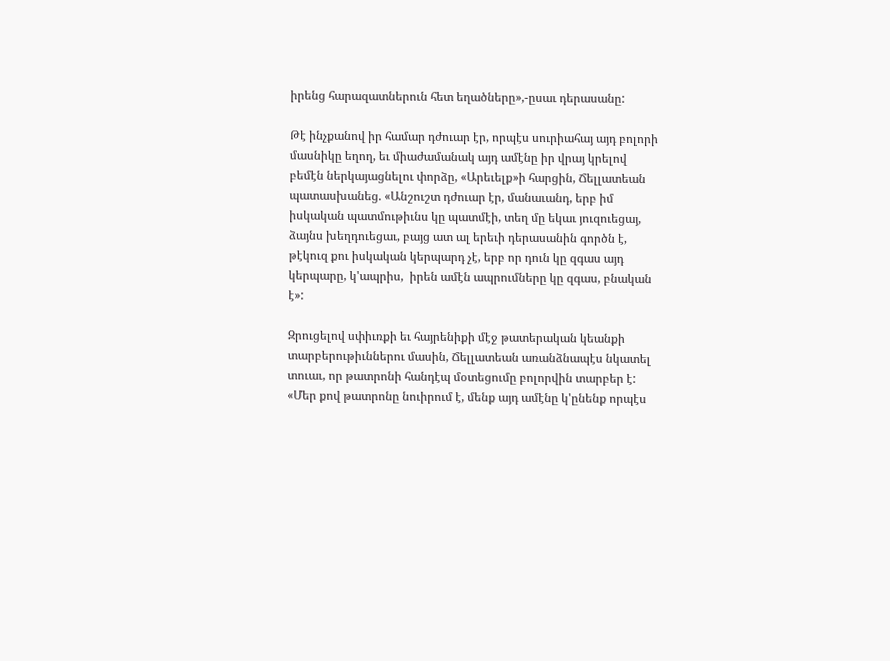իրենց հարազատներուն հետ եղածները»,-ըսաւ դերասանը:

Թէ ինչքանով իր համար դժուար էր, որպէս սուրիահայ այդ բոլորի մասնիկը եղող, եւ միաժամանակ այդ ամէնը իր վրայ կրելով բեմէն ներկայացնելու փորձը, «Արեւելք»ի հարցին, Ճելլատեան պատասխանեց. «Անշուշտ դժուար էր, մանաւանդ, երբ իմ իսկական պատմութիւնս կը պատմէի, տեղ մը եկաւ յուզուեցայ, ձայնս խեղդուեցաւ, բայց ատ ալ երեւի դերասանին գործն է, թէկուզ քու իսկական կերպարդ չէ, երբ որ դուն կը զգաս այդ կերպարը, կ'ապրիս,  իրեն ամէն ապրումները կը զգաս, բնական է»:

Զրուցելով սփիւռքի եւ հայրենիքի մէջ թատերական կեանքի տարբերութիւններու մասին, Ճելլատեան առանձնապէս նկատել տուաւ, որ թատրոնի հանդէպ մօտեցումը բոլորվին տարբեր է: «Մեր քով թատրոնը նուիրում է, մենք այդ ամէնը կ'ընենք որպէս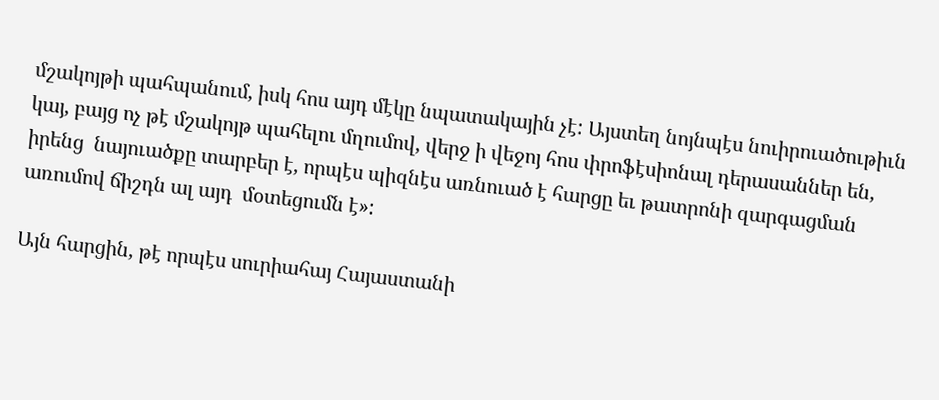մշակոյթի պահպանում, իսկ հոս այդ մէկը նպատակային չէ: Այստեղ նոյնպէս նուիրուածութիւն կայ, բայց ոչ թէ մշակոյթ պահելու մղումով, վերջ ի վեջոյ հոս փրոֆէսիոնալ դերասաններ են, իրենց  նայուածքը տարբեր է, որպէս պիզնէս առնուած է հարցը եւ թատրոնի զարգացման առումով ճիշդն ալ այդ  մօտեցումն է»:

Այն հարցին, թէ որպէս սուրիահայ Հայաստանի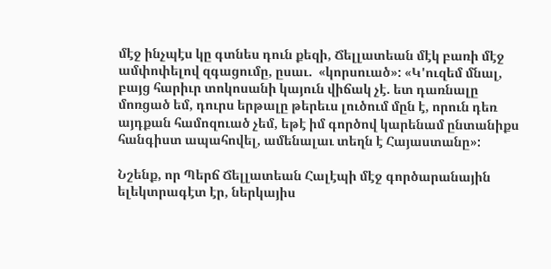մէջ ինչպէս կը գտնես դուն քեզի, Ճելլատեան մէկ բառի մէջ ամփոփելով զգացումը, ըսաւ.  «կորսուած»: «Կ'ուզեմ մնալ, բայց հարիւր տոկոսանի կայուն վիճակ չէ. ետ դառնալը մոռցած եմ, դուրս երթալը թերեւս լուծում մըն է, որուն դեռ այդքան համոզուած չեմ, եթէ իմ գործով կարենամ ընտանիքս հանգիստ ապահովել, ամենալաւ տեղն է Հայաստանը»:

Նշենք, որ Պերճ Ճելլատեան Հալէպի մէջ գործարանային ելեկտրագէտ էր, ներկայիս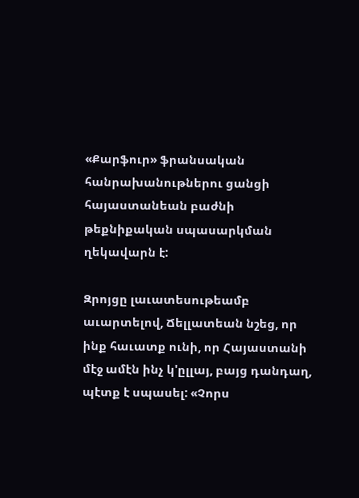«Քարֆուր» ֆրանսական հանրախանութներու ցանցի հայաստանեան բաժնի թեքնիքական սպասարկման ղեկավարն է:

Զրոյցը լաւատեսութեամբ աւարտելով, Ճելլատեան նշեց, որ ինք հաւատք ունի, որ Հայաստանի մէջ ամէն ինչ կ'ըլլայ, բայց դանդաղ, պէտք է սպասել: «Չորս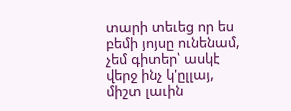տարի տեւեց որ ես բեմի յոյսը ունենամ, չեմ գիտեր՝ ասկէ վերջ ինչ կ'ըլլայ, միշտ լաւին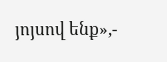յոյսով ենք»,-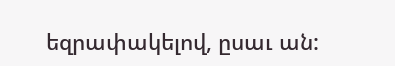եզրափակելով, ըսաւ ան: